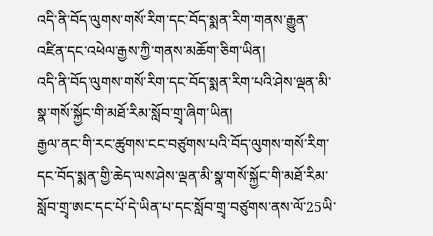འདི་ནི་བོད་ལུགས་གསོ་རིག་དང་བོད་སྨན་རིག་གནས་རྒྱུན་འཛིན་དང་འཕེལ་རྒྱས་ཀྱི་གནས་མཆོག་ཅིག་ཡིན།
འདི་ནི་བོད་ལུགས་གསོ་རིག་དང་བོད་སྨན་རིག་པའི་ཤེས་ལྡན་མི་སྣ་གསོ་སྐྱོང་གི་མཐོ་རིམ་སློབ་གྲྭ་ཞིག་ཡིན།
རྒྱལ་ནང་གི་རང་ཚུགས་ངང་བཙུགས་པའི་བོད་ལུགས་གསོ་རིག་དང་བོད་སྨན་གྱི་ཆེད་ལས་ཤེས་ལྡན་མི་སྣ་གསོ་སྐྱོང་གི་མཐོ་རིམ་སློབ་གྲྭ་ཨང་དང་པོ་དེ་ཡིན་པ་དང་སློབ་གྲྭ་བཙུགས་ནས་ལོ་25ཡི་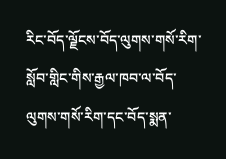རིང་བོད་ལྗོངས་བོད་ལུགས་གསོ་རིག་སློབ་གླིང་གིས་རྒྱལ་ཁབ་ལ་བོད་ལུགས་གསོ་རིག་དང་བོད་སྨན་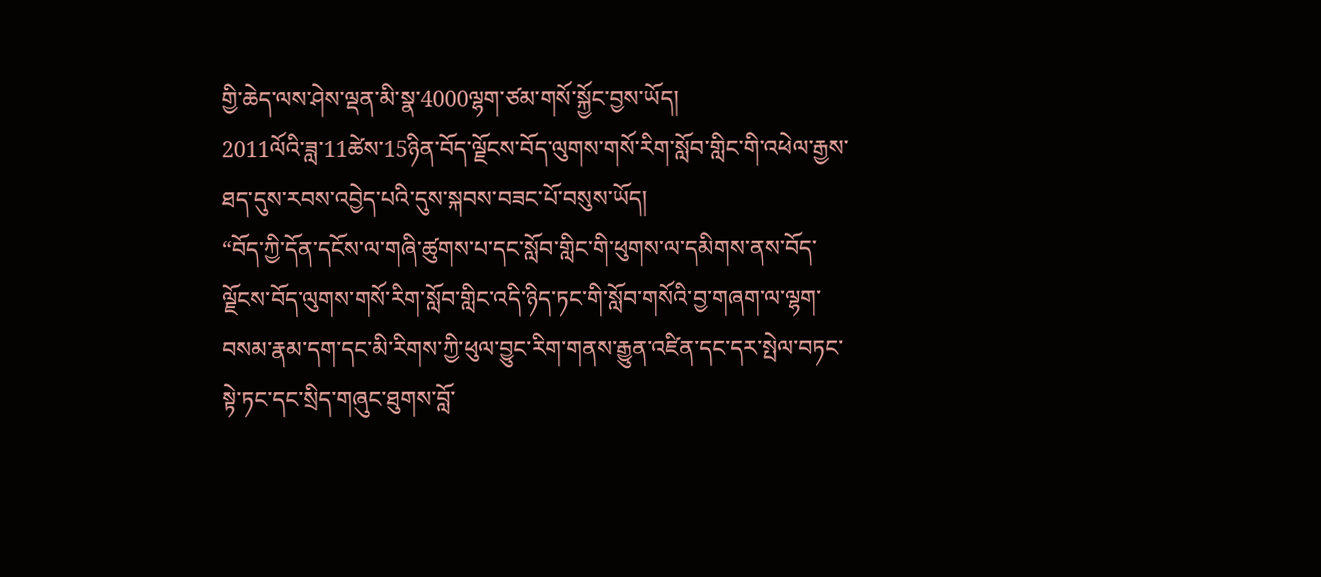གྱི་ཆེད་ལས་ཤེས་ལྡན་མི་སྣ་4000ལྷག་ཙམ་གསོ་སྐྱོང་བྱས་ཡོད།
2011ལོའི་ཟླ་11ཚེས་15ཉིན་བོད་ལྗོངས་བོད་ལུགས་གསོ་རིག་སློབ་གླིང་གི་འཕེལ་རྒྱས་ཐད་དུས་རབས་འབྱེད་པའི་དུས་སྐབས་བཟང་པོ་བསུས་ཡོད།
“བོད་ཀྱི་དོན་དངོས་ལ་གཞི་ཚུགས་པ་དང་སློབ་གླིང་གི་ཕུགས་ལ་དམིགས་ནས་བོད་ལྗོངས་བོད་ལུགས་གསོ་རིག་སློབ་གླིང་འདི་ཉིད་ཏང་གི་སློབ་གསོའི་བྱ་གཞག་ལ་ལྷག་བསམ་རྣམ་དག་དང་མི་རིགས་ཀྱི་ཕུལ་བྱུང་རིག་གནས་རྒྱུན་འཛིན་དང་དར་སྤེལ་བཏང་སྟེ་ཏང་དང་སྲིད་གཞུང་ཐུགས་བློ་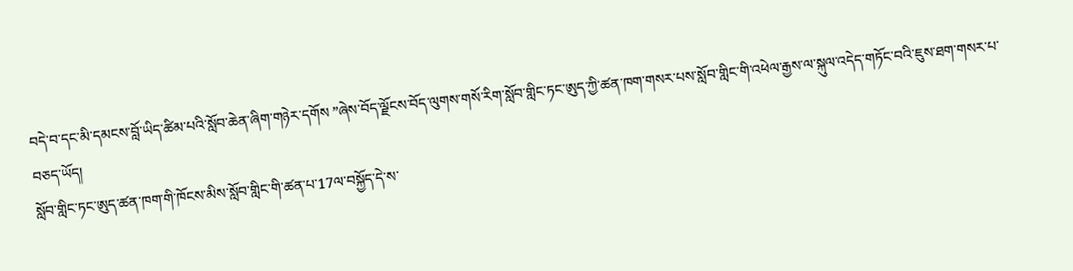བདེ་བ་དང་མི་དམངས་བློ་ཡིད་ཚིམ་པའི་སློབ་ཆེན་ཞིག་གཉེར་དགོས ”ཞེས་བོད་ལྗོངས་བོད་ལུགས་གསོ་རིག་སློབ་གླིང་ཏང་ཨུད་ཀྱི་ཚན་ཁག་གསར་པས་སློབ་གླིང་གི་འཕེལ་རྒྱས་ལ་སྐུལ་འདེད་གཏོང་བའི་ཇུས་ཐག་གསར་པ་བཅད་ཡོད།
སློབ་གླིང་ཏང་ཨུད་ཚན་ཁག་གི་ཁོངས་མིས་སློབ་གླིང་གི་ཚན་པ་17ལ་བསྐྱོད་དེ་ས་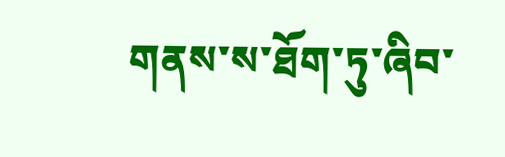གནས་ས་ཐོག་ཏུ་ཞིབ་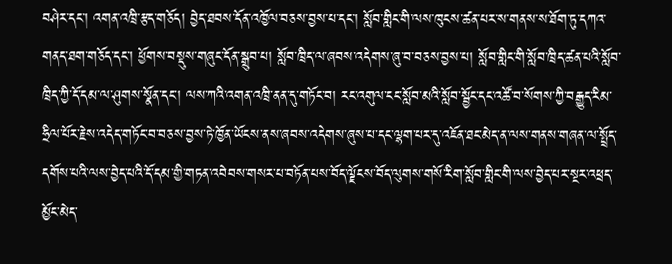བཤེར་དང་། འགན་འཁྲི་རྩད་གཅོད། བྱེད་ཐབས་དོན་འཁྱོལ་བཅས་བྱས་པ་དང་། སློབ་གླིང་གི་ལས་ཁུངས་ཚན་པར་ས་གནས་ས་ཐོག་ཏུ་དཀའ་གནད་ཐག་གཅོད་དང་། ཕྱོགས་བསྡུས་གཞུང་དོན་སྒྲུབ་པ། སློབ་ཁྲིད་ལ་ཞབས་འདེགས་ཞུ་བ་བཅས་བྱས་པ། སློབ་གླིང་གི་སློབ་ཁྲིད་ཚན་པའི་སློབ་ཁྲིད་ཀྱི་དོ་དམ་ལ་ཤུགས་སྣོན་དང་། ལས་ཀའི་འགན་འཁྲི་ནན་དུ་གཏོང་བ། རང་འགུལ་ངང་སློབ་མའི་སློབ་སྦྱོང་དང་འཚོ་བ་སོགས་ཀྱི་བརྒྱུད་རིམ་ཧྲིལ་པོར་རྗེས་འདེད་གཏོང་བ་བཅས་བྱས་ཏེ་ཁྱོན་ཡོངས་ནས་ཞབས་འདེགས་ཞུས་པ་དང་ལྷག་པར་དུ་འཇོན་ཐང་མེད་ན་ལས་གནས་གཞན་ལ་སྤྲོད་དགོས་པའི་ལས་བྱེད་པའི་དོ་དམ་གྱི་གཏན་འབེབས་གསར་པ་བཏོན་པས་བོད་ལྗོངས་བོད་ལུགས་གསོ་རིག་སློབ་གླིང་གི་ལས་བྱེད་པར་སྔར་འཕྲད་མྱོང་མེད་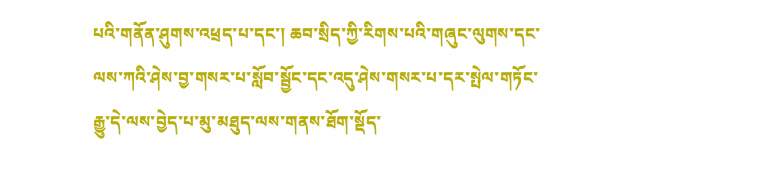པའི་གནོན་ཤུགས་འཕྲད་པ་དང་། ཆབ་སྲིད་ཀྱི་རིགས་པའི་གཞུང་ལུགས་དང་ལས་ཀའི་ཤེས་བྱ་གསར་པ་སློབ་སྦྱོང་དང་འདུ་ཤེས་གསར་པ་དར་སྤེལ་གཏོང་རྒྱུ་དེ་ལས་བྱེད་པ་མུ་མཐུད་ལས་གནས་ཐོག་སྡོད་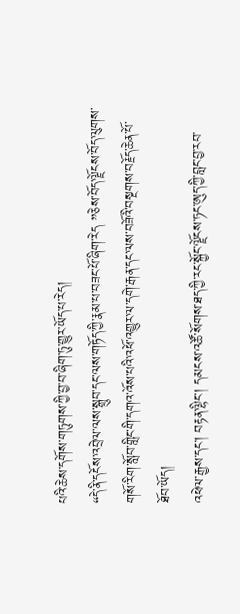པའི་ཆེས་དགོས་གཏུགས་ཀྱི་བྱ་བ་ཞིག་ཏུ་གྱུར་ཡོད་པ་རེད།
“དེ་ནི་དངོས་འབྲེལ་ལས་སྒྲུབ་དང་ལས་གཏོད་ཀྱི་རྣམ་པ་བཟང་པོ་ཞིག་རེད ”ཅེས་བོད་ལྗོངས་བོད་ལུགས་གསོ་རིག་སློབ་གླིང་གི་དགའ་འོས་པའི་འཕོ་འགྱུར་ལ་དགེ་རྒན་དང་ལས་བཟོའི་བསྔགས་བརྗོད་ཆེན་པོ་ཐོབ་ཡོད།
འཕེལ་རྒྱས་དང་། བརྟན་ལྷིང་། དམངས་འཚོ་སོགས་ཐད་ཀྱི་རང་སྐྱོང་ལྗོངས་ཏང་ཨུད་ཀྱི་བླང་བྱ་རབ་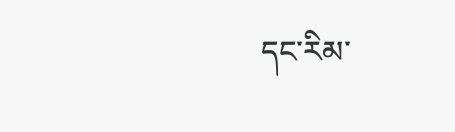དང་རིམ་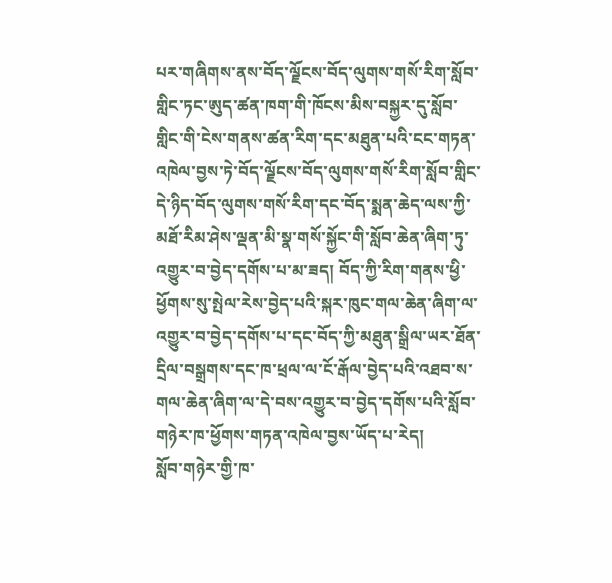པར་གཞིགས་ནས་བོད་ལྗོངས་བོད་ལུགས་གསོ་རིག་སློབ་གླིང་ཏང་ཨུད་ཚན་ཁག་གི་ཁོངས་མིས་བསྐྱར་དུ་སློབ་གླིང་གི་ངེས་གནས་ཚན་རིག་དང་མཐུན་པའི་ངང་གཏན་འཁེལ་བྱས་ཏེ་བོད་ལྗོངས་བོད་ལུགས་གསོ་རིག་སློབ་གླིང་དེ་ཉིད་བོད་ལུགས་གསོ་རིག་དང་བོད་སྨན་ཆེད་ལས་ཀྱི་མཐོ་རིམ་ཤེས་ལྡན་མི་སྣ་གསོ་སྐྱོང་གི་སློབ་ཆེན་ཞིག་ཏུ་འགྱུར་བ་བྱེད་དགོས་པ་མ་ཟད། བོད་ཀྱི་རིག་གནས་ཕྱི་ཕྱོགས་སུ་སྤེལ་རེས་བྱེད་པའི་སྐར་ཁུང་གལ་ཆེན་ཞིག་ལ་འགྱུར་བ་བྱེད་དགོས་པ་དང་བོད་ཀྱི་མཐུན་སྒྲིལ་ཡར་ཐོན་དྲིལ་བསྒྲགས་དང་ཁ་ཕྲལ་ལ་ངོ་རྒོལ་བྱེད་པའི་འཐབ་ས་གལ་ཆེན་ཞིག་ལ་དེ་བས་འགྱུར་བ་བྱེད་དགོས་པའི་སློབ་གཉེར་ཁ་ཕྱོགས་གཏན་འཁེལ་བྱས་ཡོད་པ་རེད།
སློབ་གཉེར་གྱི་ཁ་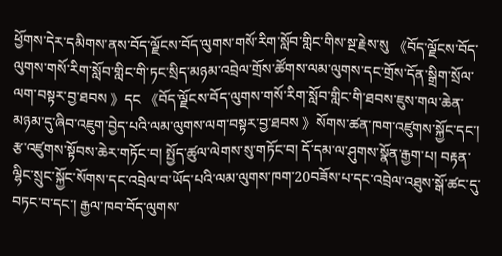ཕྱོགས་དེར་དམིགས་ནས་བོད་ལྗོངས་བོད་ལུགས་གསོ་རིག་སློབ་གླིང་གིས་སྔ་རྗེས་སུ 《བོད་ལྗོངས་བོད་ལུགས་གསོ་རིག་སློབ་གླིང་གི་ཏང་སྲིད་མཉམ་འབྲེལ་གྲོས་ཚོགས་ལམ་ལུགས་དང་གྲོས་དོན་སྒྲིག་སྲོལ་ལག་བསྟར་བྱ་ཐབས 》དང 《བོད་ལྗོངས་བོད་ལུགས་གསོ་རིག་སློབ་གླིང་གི་ཐབས་ཇུས་གལ་ཆེན་མཉམ་དུ་ཞིབ་འཇུག་བྱེད་པའི་ལམ་ལུགས་ལག་བསྟར་བྱ་ཐབས 》སོགས་ཚན་ཁག་འཛུགས་སྐྱོང་དང་། རྩ་འཛུགས་སྟོབས་ཆེར་གཏོང་བ། སྤྱོད་ཚུལ་ལེགས་སུ་གཏོང་བ། དོ་དམ་ལ་ཤུགས་སྣོན་རྒྱག་པ། བརྟན་ལྷིང་སྲུང་སྐྱོང་སོགས་དང་འབྲེལ་བ་ཡོད་པའི་ལམ་ལུགས་ཁག་20བཟོས་པ་དང་འབྲེལ་འཐུས་སྒོ་ཚང་དུ་བཏང་བ་དང་། རྒྱལ་ཁབ་བོད་ལུགས་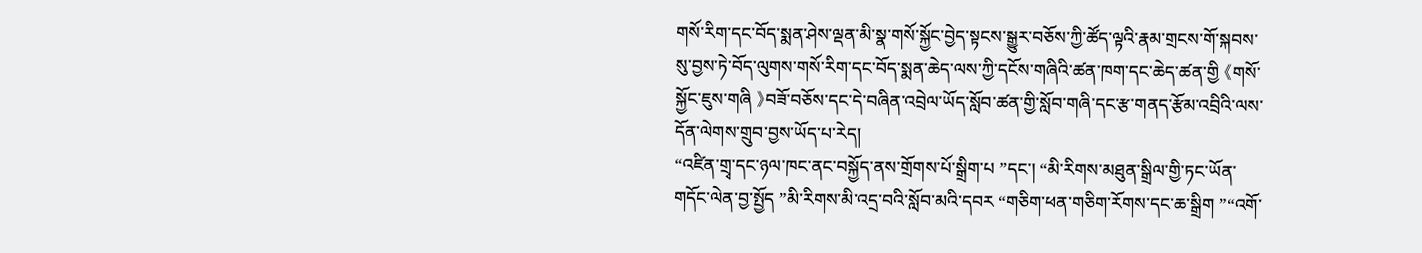གསོ་རིག་དང་བོད་སྨན་ཤེས་ལྡན་མི་སྣ་གསོ་སྐྱོང་བྱེད་སྟངས་སྒྱུར་བཅོས་ཀྱི་ཚོད་ལྟའི་རྣམ་གྲངས་གོ་སྐབས་སུ་བྱས་ཏེ་བོད་ལུགས་གསོ་རིག་དང་བོད་སྨན་ཆེད་ལས་ཀྱི་དངོས་གཞིའི་ཚན་ཁག་དང་ཆེད་ཚན་གྱི 《གསོ་སྐྱོང་ཇུས་གཞི 》བཟོ་བཅོས་དང་དེ་བཞིན་འབྲེལ་ཡོད་སློབ་ཚན་གྱི་སློབ་གཞི་དང་རྩ་གནད་རྩོམ་འབྲིའི་ལས་དོན་ལེགས་གྲུབ་བྱས་ཡོད་པ་རེད།
“འཛིན་གྲྭ་དང་ཉལ་ཁང་ནང་བསྐྱོད་ནས་གྲོགས་པོ་སྒྲིག་པ ”དང་། “མི་རིགས་མཐུན་སྒྲིལ་གྱི་ཏང་ཡོན་གདོང་ལེན་བྱ་སྤྱོད ”མི་རིགས་མི་འདྲ་བའི་སློབ་མའི་དབར “གཅིག་ཕན་གཅིག་རོགས་དང་ཆ་སྒྲིག ”“འགོ་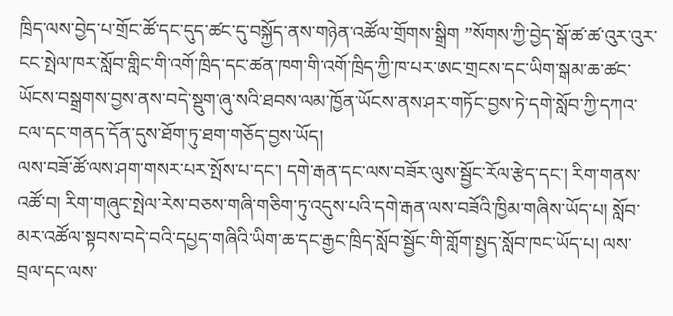ཁྲིད་ལས་བྱེད་པ་གྲོང་ཚོ་དང་དུད་ཚང་དུ་བསྐྱོད་ནས་གཉེན་འཚོལ་གྲོགས་སྒྲིག ”སོགས་ཀྱི་བྱེད་སྒོ་ཚ་ཚ་འུར་འུར་ངང་སྤེལ་ཁར་སློབ་གླིང་གི་འགོ་ཁྲིད་དང་ཚན་ཁག་གི་འགོ་ཁྲིད་ཀྱི་ཁ་པར་ཨང་གྲངས་དང་ཡིག་སྒམ་ཆ་ཚང་ཡོངས་བསྒྲགས་བྱས་ནས་བདེ་སྡུག་ཞུ་སའི་ཐབས་ལམ་ཁྱོན་ཡོངས་ནས་ཤར་གཏོང་བྱས་ཏེ་དགེ་སློབ་ཀྱི་དཀའ་ངལ་དང་གནད་དོན་དུས་ཐོག་ཏུ་ཐག་གཅོད་བྱས་ཡོད།
ལས་བཟོ་ཚོ་ལས་ཤག་གསར་པར་སྤོས་པ་དང་། དགེ་རྒན་དང་ལས་བཟོར་ལུས་སྦྱོང་རོལ་རྩེད་དང་། རིག་གནས་འཚོ་བ། རིག་གཞུང་སྤེལ་རེས་བཅས་གཞི་གཅིག་ཏུ་འདུས་པའི་དགེ་རྒན་ལས་བཟོའི་ཁྱིམ་གཞིས་ཡོད་པ། སློབ་མར་འཚོལ་སྟབས་བདེ་བའི་དཔྱད་གཞིའི་ཡིག་ཆ་དང་རྒྱང་ཁྲིད་སློབ་སྦྱོང་གི་གློག་སྤྱད་སློབ་ཁང་ཡོད་པ། ལས་བྲལ་དང་ལས་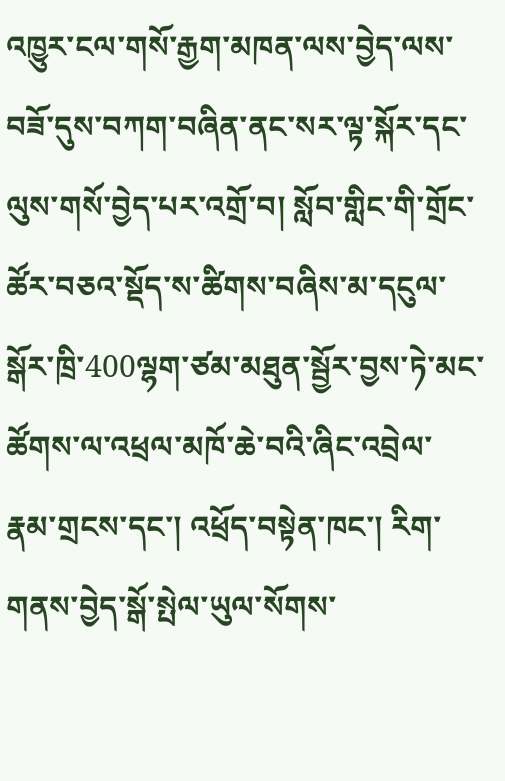འཁྱུར་ངལ་གསོ་རྒྱག་མཁན་ལས་བྱེད་ལས་བཟོ་དུས་བཀག་བཞིན་ནང་སར་ལྟ་སྐོར་དང་ལུས་གསོ་བྱེད་པར་འགྲོ་བ། སློབ་གླིང་གི་གྲོང་ཚོར་བཅའ་སྡོད་ས་ཚིགས་བཞིས་མ་དངུལ་སྒོར་ཁྲི་400ལྷག་ཙམ་མཐུན་སྦྱོར་བྱས་ཏེ་མང་ཚོགས་ལ་འཕྲལ་མཁོ་ཆེ་བའི་ཞིང་འབྲེལ་རྣམ་གྲངས་དང་། འཕྲོད་བསྟེན་ཁང་། རིག་གནས་བྱེད་སྒོ་སྤེལ་ཡུལ་སོགས་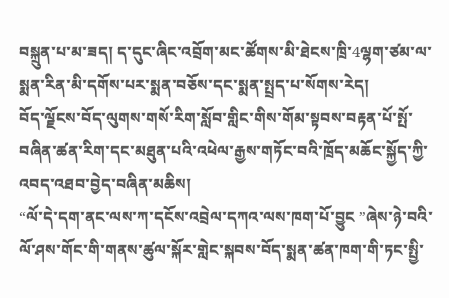བསྐྲུན་པ་མ་ཟད། ད་དུང་ཞིང་འབྲོག་མང་ཚོགས་མི་ཐེངས་ཁྲི་4ལྷག་ཙམ་ལ་སྨན་རིན་མི་དགོས་པར་སྨན་བཅོས་དང་སྨན་སྤྲད་པ་སོགས་རེད།
བོད་ལྗོངས་བོད་ལུགས་གསོ་རིག་སློབ་གླིང་གིས་གོམ་སྟབས་བརྟན་པོ་སྤོ་བཞིན་ཚན་རིག་དང་མཐུན་པའི་འཕེལ་རྒྱས་གཏོང་བའི་ཁྲོད་མཆོང་སྐྱོད་ཀྱི་འབད་འཐབ་བྱེད་བཞིན་མཆིས།
“ལོ་དེ་དག་ནང་ལས་ཀ་དངོས་འབྲེལ་དཀའ་ལས་ཁག་པོ་བྱུང ”ཞེས་ཉེ་བའི་ལོ་ཤས་གོང་གི་གནས་ཚུལ་སྐོར་གླེང་སྐབས་བོད་སྨན་ཚན་ཁག་གི་ཏང་སྤྱི་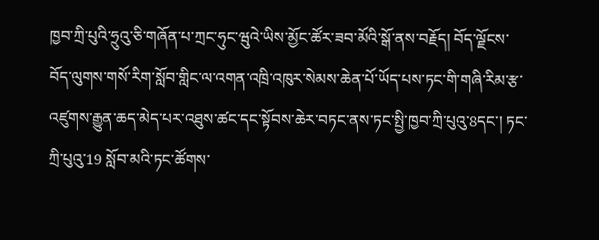ཁྱབ་ཀྲི་པུའི་ཧྲུའུ་ཅི་གཞོན་པ་ཀྲང་ཧུང་ཝུའེ་ཡིས་མྱོང་ཚོར་ཟབ་མོའི་སྒོ་ནས་བརྗོད། བོད་ལྗོངས་བོད་ལུགས་གསོ་རིག་སློབ་གླིང་ལ་འགན་འཁྲི་འཁུར་སེམས་ཆེན་པོ་ཡོད་པས་ཏང་གི་གཞི་རིམ་རྩ་འཛུགས་རྒྱུན་ཆད་མེད་པར་འཐུས་ཚང་དང་སྟོབས་ཆེར་བཏང་ནས་ཏང་སྤྱི་ཁྱབ་ཀྲི་པུའུ་8དང་། ཏང་ཀྲི་པུའུ་19 སློབ་མའི་ཏང་ཚོགས་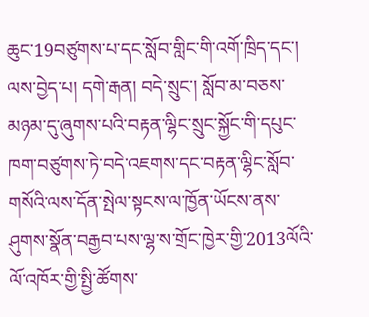ཆུང་19བཙུགས་པ་དང་སློབ་གླིང་གི་འགོ་ཁྲིད་དང་། ལས་བྱེད་པ། དགེ་རྒན། བདེ་སྲུང་། སློབ་མ་བཅས་མཉམ་དུ་ཞུགས་པའི་བརྟན་ལྷིང་སྲུང་སྐྱོང་གི་དཔུང་ཁག་བཙུགས་ཏེ་བདེ་འཇགས་དང་བརྟན་ལྷིང་སློབ་གསོའི་ལས་དོན་སྤེལ་སྟངས་ལ་ཁྱོན་ཡོངས་ནས་ཤུགས་སྣོན་བརྒྱབ་པས་ལྷ་ས་གྲོང་ཁྱེར་གྱི་2013ལོའི་ལོ་འཁོར་གྱི་སྤྱི་ཚོགས་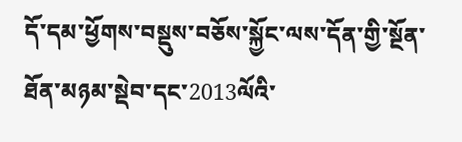དོ་དམ་ཕྱོགས་བསྡུས་བཅོས་སྐྱོང་ལས་དོན་གྱི་སྔོན་ཐོན་མཉམ་སྡེབ་དང་2013ལོའི་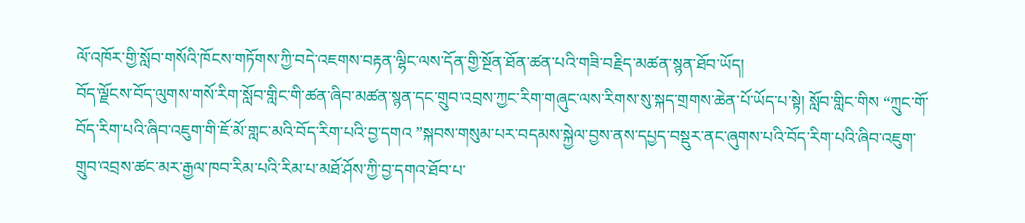ལོ་འཁོར་གྱི་སློབ་གསོའི་ཁོངས་གཏོགས་ཀྱི་བདེ་འཇགས་བརྟན་ལྷིང་ལས་དོན་གྱི་སྔོན་ཐོན་ཚན་པའི་གཟི་བརྗིད་མཚན་སྙན་ཐོབ་ཡོད།
བོད་ལྗོངས་བོད་ལུགས་གསོ་རིག་སློབ་གླིང་གི་ཚན་ཞིབ་མཚན་སྙན་དང་གྲུབ་འབྲས་ཀྱང་རིག་གཞུང་ལས་རིགས་སུ་སྐད་གྲགས་ཆེན་པོ་ཡོད་པ་སྟེ། སློབ་གླིང་གིས “ཀྲུང་གོ་བོད་རིག་པའི་ཞིབ་འཇུག་གི་ཇོ་མོ་གླང་མའི་བོད་རིག་པའི་བྱ་དགའ ”སྐབས་གསུམ་པར་བདམས་སྐྱེལ་བྱས་ནས་དཔྱད་བསྡུར་ནང་ཞུགས་པའི་བོད་རིག་པའི་ཞིབ་འཇུག་གྲུབ་འབྲས་ཚང་མར་རྒྱལ་ཁབ་རིམ་པའི་རིམ་པ་མཐོ་ཤོས་ཀྱི་བྱ་དགའ་ཐོབ་པ་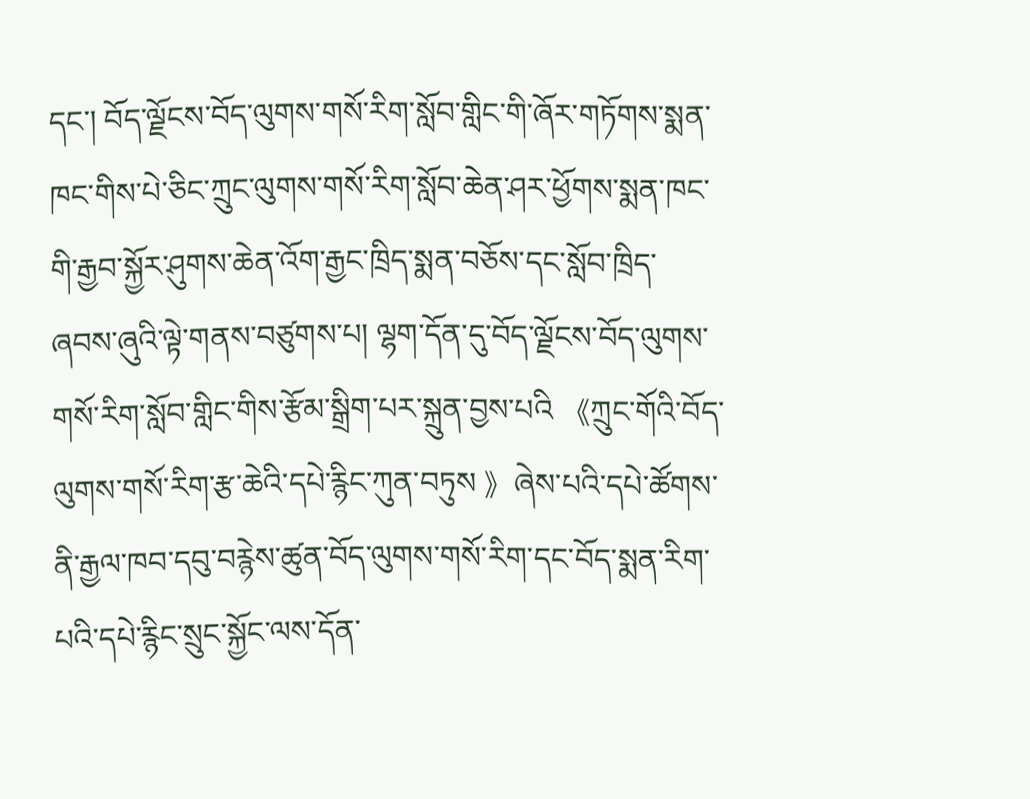དང་། བོད་ལྗོངས་བོད་ལུགས་གསོ་རིག་སློབ་གླིང་གི་ཞོར་གཏོགས་སྨན་ཁང་གིས་པེ་ཅིང་ཀྲུང་ལུགས་གསོ་རིག་སློབ་ཆེན་ཤར་ཕྱོགས་སྨན་ཁང་གི་རྒྱབ་སྐྱོར་ཤུགས་ཆེན་འོག་རྒྱང་ཁྲིད་སྨན་བཅོས་དང་སློབ་ཁྲིད་ཞབས་ཞུའི་ལྟེ་གནས་བཙུགས་པ། ལྷག་དོན་དུ་བོད་ལྗོངས་བོད་ལུགས་གསོ་རིག་སློབ་གླིང་གིས་རྩོམ་སྒྲིག་པར་སྐྲུན་བྱས་པའི 《ཀྲུང་གོའི་བོད་ལུགས་གསོ་རིག་རྩ་ཆེའི་དཔེ་རྙིང་ཀུན་བཏུས 》ཞེས་པའི་དཔེ་ཚོགས་ནི་རྒྱལ་ཁབ་དབུ་བརྙེས་ཚུན་བོད་ལུགས་གསོ་རིག་དང་བོད་སྨན་རིག་པའི་དཔེ་རྙིང་སྲུང་སྐྱོང་ལས་དོན་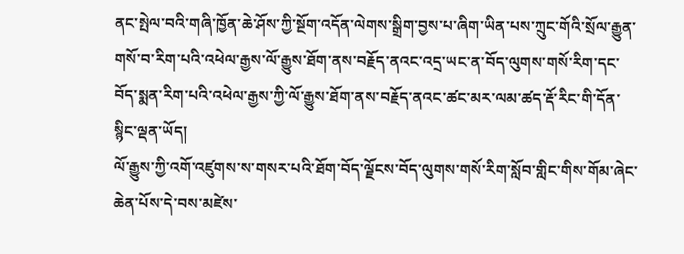ནང་སྤེལ་བའི་གཞི་ཁྱོན་ཆེ་ཤོས་ཀྱི་སྔོག་འདོན་ལེགས་སྒྲིག་བྱས་པ་ཞིག་ཡིན་པས་ཀྲུང་གོའི་སྲོལ་རྒྱུན་གསོ་བ་རིག་པའི་འཕེལ་རྒྱས་ལོ་རྒྱུས་ཐོག་ནས་བརྗོད་ནའང་འདྲ་ཡང་ན་བོད་ལུགས་གསོ་རིག་དང་བོད་སྨན་རིག་པའི་འཕེལ་རྒྱས་ཀྱི་ལོ་རྒྱུས་ཐོག་ནས་བརྗོད་ནའང་ཚང་མར་ལམ་ཚད་རྡོ་རིང་གི་དོན་སྙིང་ལྡན་ཡོད།
ལོ་རྒྱུས་ཀྱི་འགོ་འཛུགས་ས་གསར་པའི་ཐོག་བོད་ལྗོངས་བོད་ལུགས་གསོ་རིག་སློབ་གླིང་གིས་གོམ་ཞེང་ཆེན་པོས་དེ་བས་མཛེས་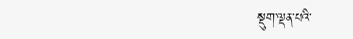སྡུག་ལྡན་པའི་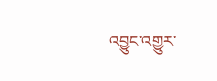འབྱུང་འགྱུར་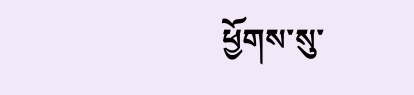ཕྱོགས་སུ་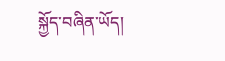སྐྱོད་བཞིན་ཡོད།